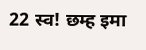22 स्व! छम्ह इमा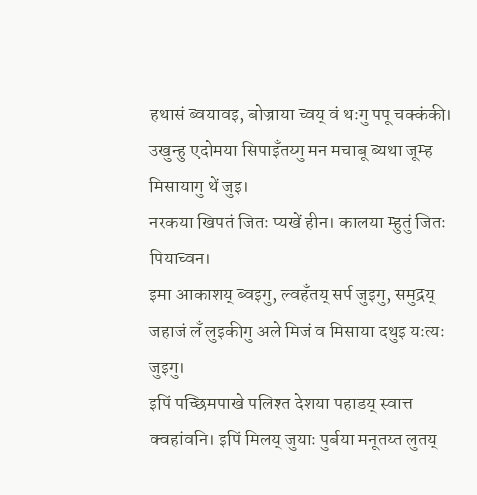हथासं ब्वयावइ, बोज्राया च्वय् वं थःगु पपू चक्कंकी। उखुन्हु एदोमया सिपाइँतय्गु मन मचाबू ब्यथा जूम्ह मिसायागु थें जुइ।
नरकया खिपतं जितः प्यखें हीन। कालया म्हुतुं जितः पियाच्वन।
इमा आकाशय् ब्वइगु, ल्वहँतय् सर्प जुइगु, समुद्रय् जहाजं लँ लुइकीगु अले मिजं व मिसाया दथुइ यःत्यः जुइगु।
इपिं पच्छिमपाखे पलिश्त देशया पहाडय् स्वात्त क्वहांवनि। इपिं मिलय् जुयाः पुर्बया मनूतय्त लुतय्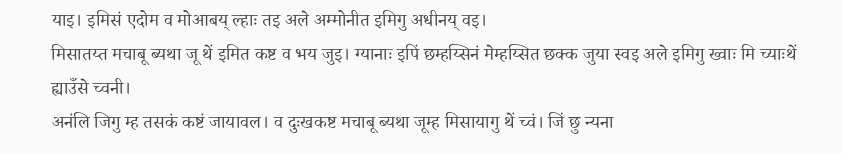याइ। इमिसं एदोम व मोआबय् ल्हाः तइ अले अम्मोनीत इमिगु अधीनय् वइ।
मिसातय्त मचाबू ब्यथा जू थें इमित कष्ट व भय जुइ। ग्यानाः इपिं छम्हय्सिनं मेम्हय्सित छक्क जुया स्वइ अले इमिगु ख्वाः मि च्याःथें ह्याउँसे च्वनी।
अनंलि जिगु म्ह तसकं कष्टं जायावल। व दुःखकष्ट मचाबू ब्यथा जूम्ह मिसायागु थें च्वं। जिं छु न्यना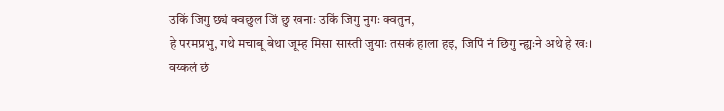उकिं जिगु छ्यं क्वछुल जिं छु खनाः उकिं जिगु नुगः क्वतुन,
हे परमप्रभु, गथे मचाबू बेथा जूम्ह मिसा सास्ती जुयाः तसकं हाला हइ, जिपिं नं छिगु न्ह्यःने अथे हे खः।
वय्कलं छं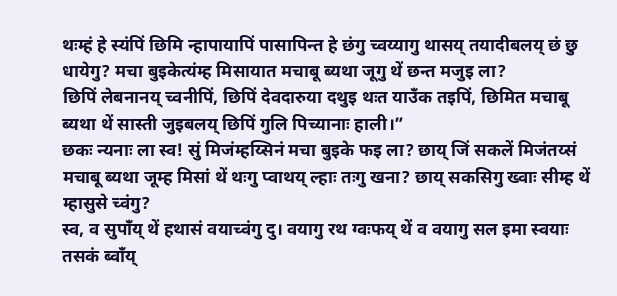थःम्हं हे स्यंपिं छिमि न्हापायापिं पासापिन्त हे छंगु च्वय्यागु थासय् तयादीबलय् छं छु धायेगु? मचा बुइकेत्यंम्ह मिसायात मचाबू ब्यथा जूगु थें छन्त मजुइ ला?
छिपिं लेबनानय् च्वनीपिं, छिपिं देवदारुया दथुइ थःत याउँक तइपिं, छिमित मचाबू ब्यथा थें सास्ती जुइबलय् छिपिं गुलि पिच्यानाः हाली।”
छकः न्यनाः ला स्व! सुं मिजंम्हय्सिनं मचा बुइके फइ ला? छाय् जिं सकलें मिजंतय्सं मचाबू ब्यथा जूम्ह मिसां थें थःगु प्वाथय् ल्हाः तःगु खना? छाय् सकसिगु ख्वाः सीम्ह थें म्हासुसे च्वंगु?
स्व, व सुपाँय् थें हथासं वयाच्वंगु दु। वयागु रथ ग्वःफय् थें व वयागु सल इमा स्वयाः तसकं ब्वाँय्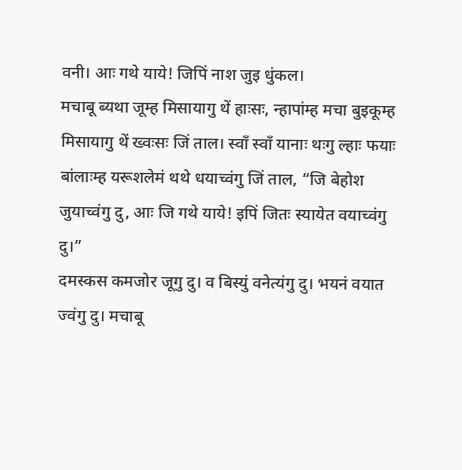वनी। आः गथे याये! जिपिं नाश जुइ धुंकल।
मचाबू ब्यथा जूम्ह मिसायागु थें हाःसः, न्हापांम्ह मचा बुइकूम्ह मिसायागु थें ख्वःसः जिं ताल। स्वाँ स्वाँ यानाः थःगु ल्हाः फयाः बांलाःम्ह यरूशलेमं थथे धयाच्वंगु जिं ताल, “जि बेहोश जुयाच्वंगु दु, आः जि गथे याये! इपिं जितः स्यायेत वयाच्वंगु दु।”
दमस्कस कमजोर जूगु दु। व बिस्युं वनेत्यंगु दु। भयनं वयात ज्वंगु दु। मचाबू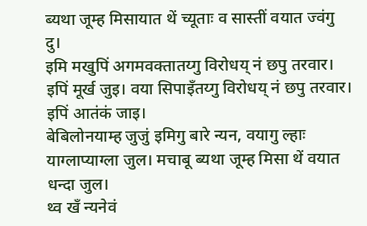ब्यथा जूम्ह मिसायात थें च्यूताः व सास्तीं वयात ज्वंगु दु।
इमि मखुपिं अगमवक्तातय्गु विरोधय् नं छपु तरवार। इपिं मूर्ख जुइ। वया सिपाइँतय्गु विरोधय् नं छपु तरवार। इपिं आतंकं जाइ।
बेबिलोनयाम्ह जुजुं इमिगु बारे न्यन, वयागु ल्हाः याग्लाप्याग्ला जुल। मचाबू ब्यथा जूम्ह मिसा थें वयात धन्दा जुल।
थ्व खँ न्यनेवं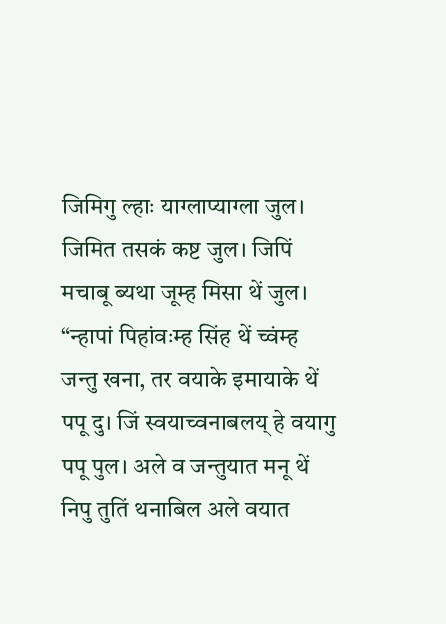जिमिगु ल्हाः याग्लाप्याग्ला जुल। जिमित तसकं कष्ट जुल। जिपिं मचाबू ब्यथा जूम्ह मिसा थें जुल।
“न्हापां पिहांवःम्ह सिंह थें च्वंम्ह जन्तु खना, तर वयाके इमायाके थें पपू दु। जिं स्वयाच्वनाबलय् हे वयागु पपू पुल। अले व जन्तुयात मनू थें निपु तुतिं थनाबिल अले वयात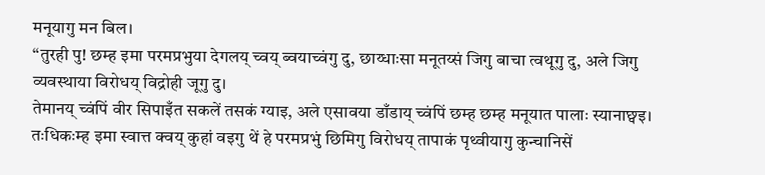मनूयागु मन बिल।
“तुरही पु! छम्ह इमा परमप्रभुया देगलय् च्वय् ब्वयाच्वंगु दु, छाय्धाःसा मनूतय्सं जिगु बाचा त्वथूगु दु, अले जिगु व्यवस्थाया विरोधय् विद्रोही जूगु दु।
तेमानय् च्वंपिं वीर सिपाइँत सकलें तसकं ग्याइ, अले एसावया डाँडाय् च्वंपिं छम्ह छम्ह मनूयात पालाः स्यानाछ्वइ।
तःधिकःम्ह इमा स्वात्त क्वय् कुहां वइगु थें हे परमप्रभुं छिमिगु विरोधय् तापाकं पृथ्वीयागु कुन्चानिसें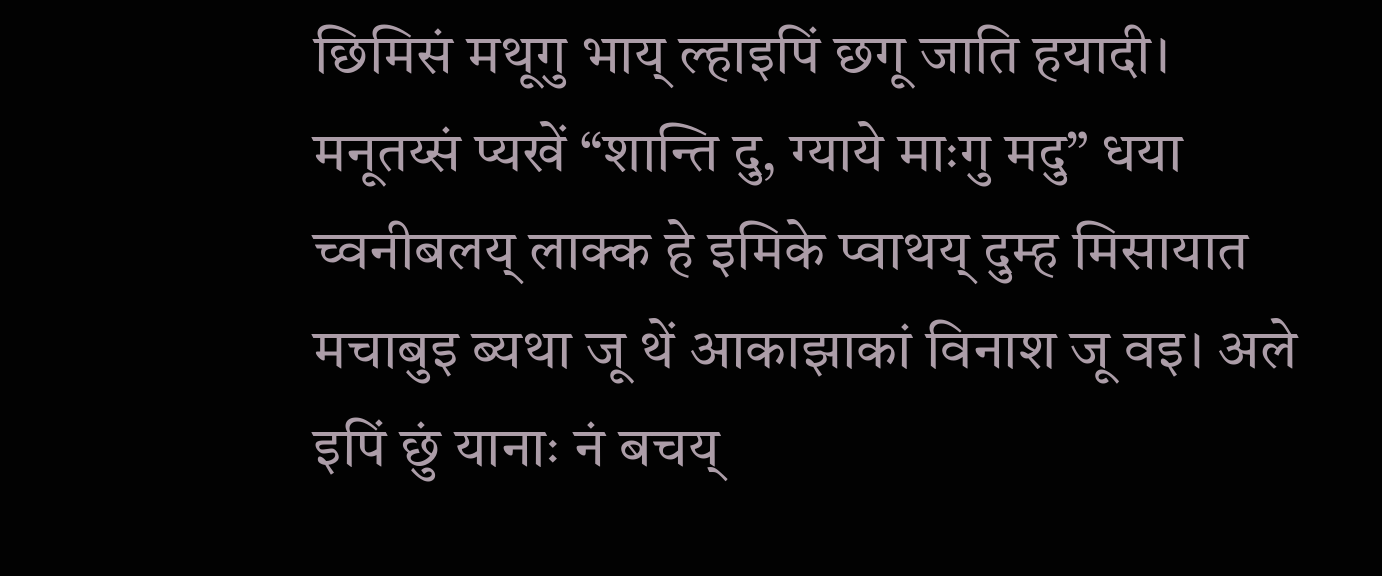छिमिसं मथूगु भाय् ल्हाइपिं छगू जाति हयादी।
मनूतय्सं प्यखें “शान्ति दु, ग्याये माःगु मदु” धया च्वनीबलय् लाक्क हे इमिके प्वाथय् दुम्ह मिसायात मचाबुइ ब्यथा जू थें आकाझाकां विनाश जू वइ। अले इपिं छुं यानाः नं बचय्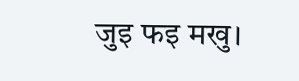जुइ फइ मखु।